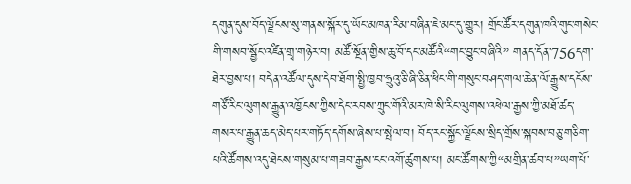དགུན་དུས་བོད་ལྗོངས་སུ་གནས་སྐོར་དུ་ཡོང་མཁན་རིམ་བཞིན་ཇེ་མང་དུ་གྱུར། གྲོང་ཚོར་དགུན་ཁའི་གུང་གསེང་གི་གསབ་སྦྱོང་འཛིན་གྲྭ་གཉེར་བ། མཚོ་སྔོན་གྱིས་ཆུ་བོ་དང་མཚོའི“གང་བྱུང་བཞིའི” གནད་དོན་756དག་ཐེར་བྱས་པ། བདེན་འཚོལ་དུས་དེབ་ཐོག་སྤྱི་ཁྱབ་ཧྲུའུ་ཅི་ཞི་ཅིན་ཕིང་གི་གསུང་བཤད་གལ་ཆེན་ལོ་རྒྱུས་དངོས་གཙོ་རིང་ལུགས་རྒྱུན་འཁྱོངས་ཀྱིས་དེང་རབས་ཀྲུང་གོའི་མར་ཁེ་སི་རིང་ལུགས་འཕེལ་རྒྱས་ཀྱི་མཐོ་ཚད་གསར་པ་རྒྱུན་ཆད་མེད་པར་གཏོད་དགོས་ཞེས་པ་སྤེལ་བ། བོད་རང་སྐྱོང་ལྗོངས་སྲིད་གྲོས་སྐབས་བཅུ་གཅིག་པའི་ཚོགས་འདུ་ཐེངས་གསུམ་པ་གཟབ་རྒྱས་ངང་འགོ་ཚུགས་པ། མང་ཚོགས་ཀྱི“མགྲིན་ཚབ་པ”ཡག་པོ་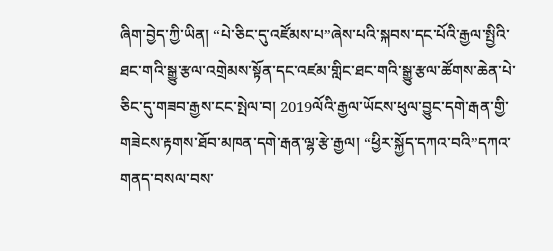ཞིག་བྱེད་ཀྱི་ཡིན། “པེ་ཅིང་དུ་འཛོམས་པ”ཞེས་པའི་སྐབས་དང་པོའི་རྒྱལ་སྤྱིའི་ཐང་གའི་སྒྱུ་རྩལ་འགྲེམས་སྟོན་དང་འཛམ་གླིང་ཐང་གའི་སྒྱུ་རྩལ་ཚོགས་ཆེན་པེ་ཅིང་དུ་གཟབ་རྒྱས་ངང་སྤེལ་བ། 2019ལོའི་རྒྱལ་ཡོངས་ཕུལ་བྱུང་དགེ་རྒན་གྱི་གཟེངས་རྟགས་ཐོབ་མཁན་དགེ་རྒན་ལྷ་རྩེ་རྒྱལ། “ཕྱིར་སྐྱོད་དཀའ་བའི”དཀའ་གནད་བསལ་བས་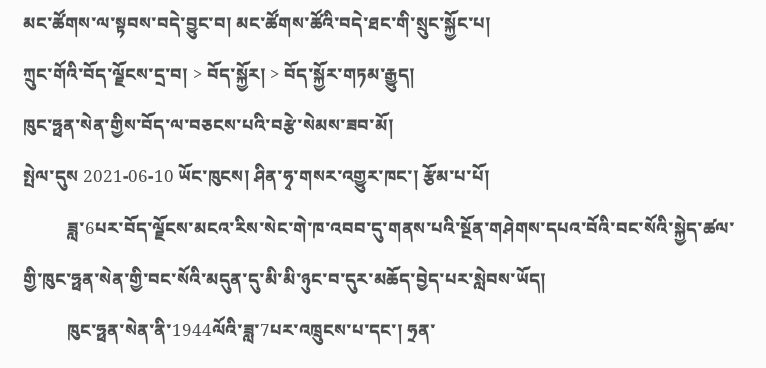མང་ཚོགས་ལ་སྟབས་བདེ་བྱུང་བ། མང་ཚོགས་ཚོའི་བདེ་ཐང་གི་སྲུང་སྐྱོང་པ།
ཀྲུང་གོའི་བོད་ལྗོངས་དྲ་བ། > བོད་སྐྱོར། > བོད་སྐྱོར་གཏམ་རྒྱུད།
ཁུང་ཧྥན་སེན་གྱིས་བོད་ལ་བཅངས་པའི་བརྩེ་སེམས་ཟབ་མོ།
སྤེལ་དུས 2021-06-10 ཡོང་ཁུངས། ཤིན་ཧྭ་གསར་འགྱུར་ཁང་། རྩོམ་པ་པོ།
          ཟླ་6པར་བོད་ལྗོངས་མངའ་རིས་སེང་གེ་ཁ་འབབ་དུ་གནས་པའི་སྔོན་གཤེགས་དཔའ་བོའི་བང་སོའི་སྐྱེད་ཚལ་གྱི་ཁུང་ཧྥན་སེན་གྱི་བང་སོའི་མདུན་དུ་མི་མི་ཉུང་བ་དུར་མཆོད་བྱེད་པར་སླེབས་ཡོད།
          ཁུང་ཧྥན་སེན་ནི་1944ལོའི་ཟླ་7པར་འཁྲུངས་པ་དང་། ཧྲན་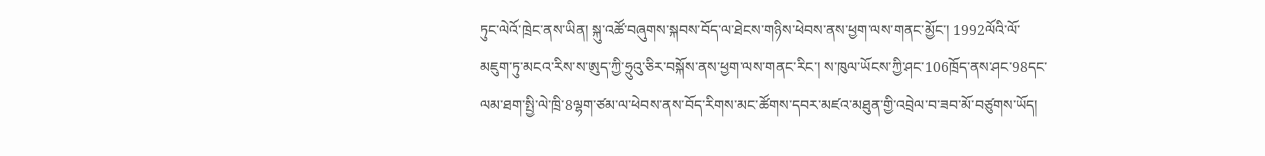ཏུང་ལེའོ་ཁྲེང་ནས་ཡིན། སྐུ་འཚོ་བཞུགས་སྐབས་བོད་ལ་ཐེངས་གཉིས་ཕེབས་ནས་ཕྱག་ལས་གནང་མྱོང་། 1992ལོའི་ལོ་མཇུག་ཏུ་མངའ་རིས་ས་ཨུད་ཀྱི་ཧྲུའུ་ཅིར་བསྐོས་ནས་ཕྱག་ལས་གནང་རིང་། ས་ཁུལ་ཡོངས་ཀྱི་ཤང་106ཁྲོད་ནས་ཤང་98དང་ལམ་ཐག་སྤྱི་ལེ་ཁྲི་8ལྷག་ཙམ་ལ་ཕེབས་ནས་བོད་རིགས་མང་ཚོགས་དབར་མཛའ་མཐུན་གྱི་འབྲེལ་བ་ཟབ་མོ་བཙུགས་ཡོད།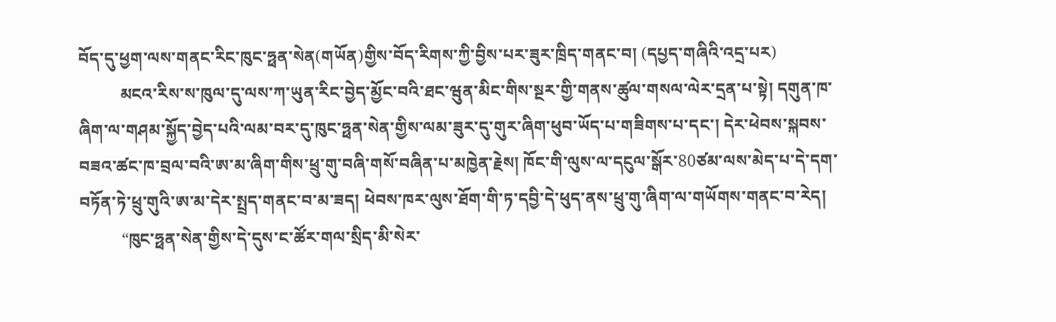བོད་དུ་ཕྱག་ལས་གནང་རིང་ཁུང་ཧྥན་སེན(གཡོན)གྱིས་བོད་རིགས་ཀྱི་བྱིས་པར་ཟུར་ཁྲིད་གནང་བ། (དཔྱད་གཞིའི་འདྲ་པར)
          མངའ་རིས་ས་ཁུལ་དུ་ལས་ཀ་ཡུན་རིང་བྱེད་མྱོང་བའི་ཐང་ཝུན་མིང་གིས་སྔར་གྱི་གནས་ཚུལ་གསལ་ལེར་དྲན་པ་སྟེ། དགུན་ཁ་ཞིག་ལ་གཤམ་སྐྱོད་བྱེད་པའི་ལམ་བར་དུ་ཁུང་ཧྥན་སེན་གྱིས་ལམ་ཟུར་དུ་གུར་ཞིག་ཕུབ་ཡོད་པ་གཟིགས་པ་དང་། དེར་ཕེབས་སྐབས་བཟའ་ཚང་ཁ་བྲལ་བའི་ཨ་མ་ཞིག་གིས་ཕྲུ་གུ་བཞི་གསོ་བཞིན་པ་མཁྱེན་རྗེས། ཁོང་གི་ལུས་ལ་དངུལ་སྒོར་80ཙམ་ལས་མེད་པ་དེ་དག་བཏོན་ཏེ་ཕྲུ་གུའི་ཨ་མ་དེར་སྤྲད་གནང་བ་མ་ཟད། ཕེབས་ཁར་ལུས་ཐོག་གི་ཏ་དབྱི་དེ་ཕུད་ནས་ཕྲུ་གུ་ཞིག་ལ་གཡོགས་གནང་བ་རེད།
          “ཁུང་ཧྥན་སེན་གྱིས་དེ་དུས་ང་ཚོར་གལ་སྲིད་མི་སེར་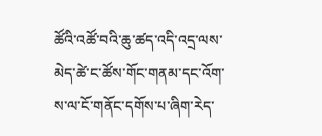ཚོའི་འཚོ་བའི་ཆུ་ཚད་འདི་འདྲ་ལས་མེད་ཚེ་ང་ཚོས་གོང་གནམ་དང་འོག་ས་ལ་ངོ་གནོང་དགོས་པ་ཞིག་རེད་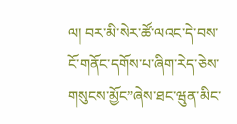ལ། བར་མི་སེར་ཚོ་ལའང་དེ་བས་ངོ་གནོང་དགོས་པ་ཞིག་རེད་ཅེས་གསུངས་མྱོང”ཞེས་ཐང་ཝུན་མིང་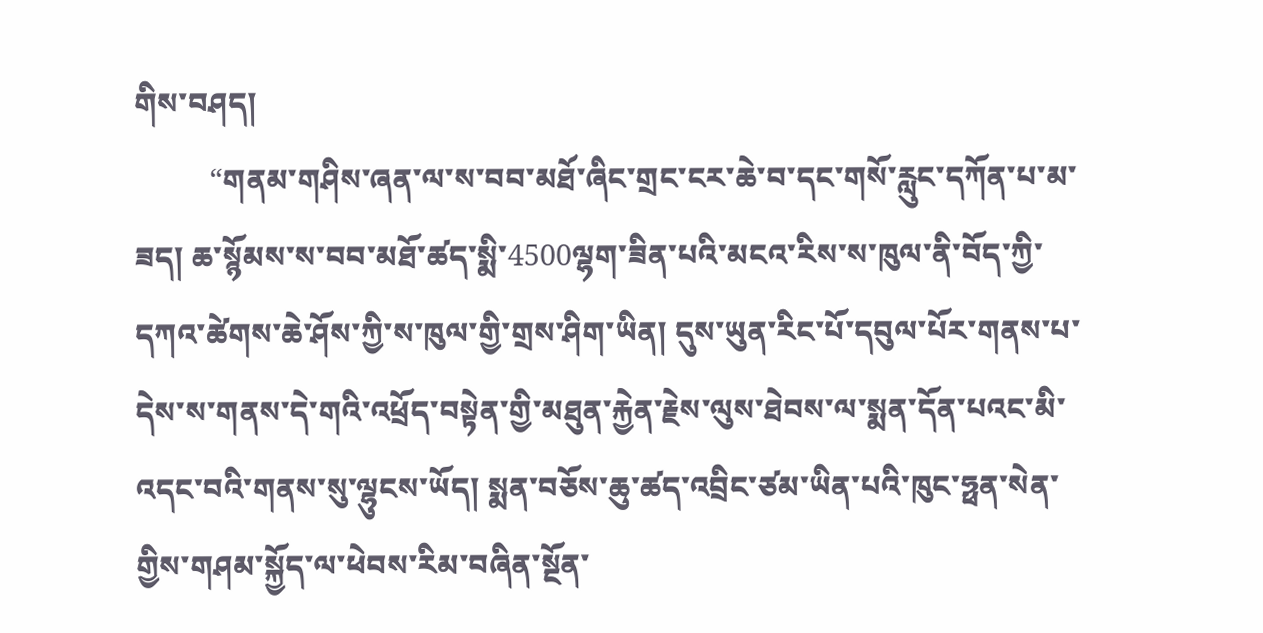གིས་བཤད།
          “གནམ་གཤིས་ཞན་ལ་ས་བབ་མཐོ་ཞིང་གྲང་ངར་ཆེ་བ་དང་གསོ་རླུང་དཀོན་པ་མ་ཟད། ཆ་སྙོམས་ས་བབ་མཐོ་ཚད་སྨི་4500ལྷག་ཟིན་པའི་མངའ་རིས་ས་ཁུལ་ནི་བོད་ཀྱི་དཀའ་ཚེགས་ཆེ་ཤོས་ཀྱི་ས་ཁུལ་གྱི་གྲས་ཤིག་ཡིན། དུས་ཡུན་རིང་པོ་དབུལ་པོར་གནས་པ་དེས་ས་གནས་དེ་གའི་འཕྲོད་བསྟེན་གྱི་མཐུན་རྐྱེན་རྗེས་ལུས་ཐེབས་ལ་སྨན་དོན་པའང་མི་འདང་བའི་གནས་སུ་ལྷུངས་ཡོད། སྨན་བཅོས་ཆུ་ཚད་འབྲིང་ཙམ་ཡིན་པའི་ཁུང་ཧྥན་སེན་གྱིས་གཤམ་སྐྱོད་ལ་ཕེབས་རིམ་བཞིན་སྔོན་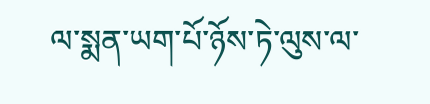ལ་སྨན་ཡག་པོ་ཉོས་ཏེ་ལུས་ལ་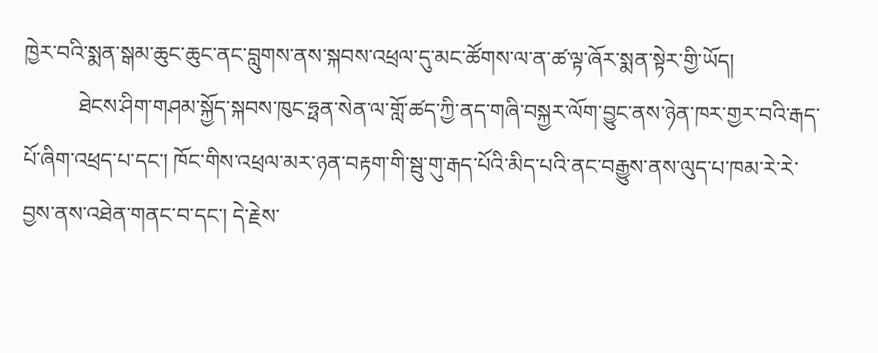ཁྱེར་བའི་སྨན་སྒམ་ཆུང་ཆུང་ནང་བླུགས་ནས་སྐབས་འཕྲལ་དུ་མང་ཚོགས་ལ་ན་ཚ་ལྟ་ཞོར་སྨན་སྟེར་གྱི་ཡོད།
          ཐེངས་ཤིག་གཤམ་སྐྱོད་སྐབས་ཁུང་ཧྥན་སེན་ལ་གློ་ཚད་ཀྱི་ནད་གཞི་བསྐྱར་ལོག་བྱུང་ནས་ཉེན་ཁར་གྱར་བའི་རྒད་པོ་ཞིག་འཕྲད་པ་དང་། ཁོང་གིས་འཕྲལ་མར་ཉན་བརྟག་གི་སྦུ་གུ་རྒད་པོའི་མིད་པའི་ནང་བརྒྱུས་ནས་ལུད་པ་ཁམ་རེ་རེ་བྱས་ནས་འཐེན་གནང་བ་དང་། དེ་རྗེས་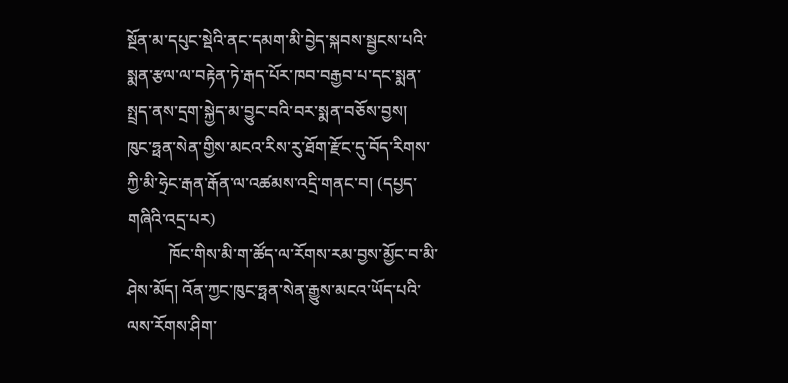སྔོན་མ་དཔུང་སྡེའི་ནང་དམག་མི་བྱེད་སྐབས་སྦྱངས་པའི་སྨན་རྩལ་ལ་བརྟེན་ཏེ་རྒད་པོར་ཁབ་བརྒྱབ་པ་དང་སྨན་སྤྲད་ནས་དྲག་སྐྱེད་མ་བྱུང་བའི་བར་སྨན་བཅོས་བྱས།
ཁུང་ཧྥན་སེན་གྱིས་མངའ་རིས་རུ་ཐོག་རྫོང་དུ་བོད་རིགས་ཀྱི་མི་ཧྲེང་རྒན་རྒོན་ལ་འཚམས་འདྲི་གནང་བ། (དཔྱད་གཞིའི་འདྲ་པར)
          ཁོང་གིས་མི་ག་ཚོད་ལ་རོགས་རམ་བྱས་མྱོང་བ་མི་ཤེས་མོད། འོན་ཀྱང་ཁུང་ཧྥན་སེན་རྒྱུས་མངའ་ཡོད་པའི་ལས་རོགས་ཤིག་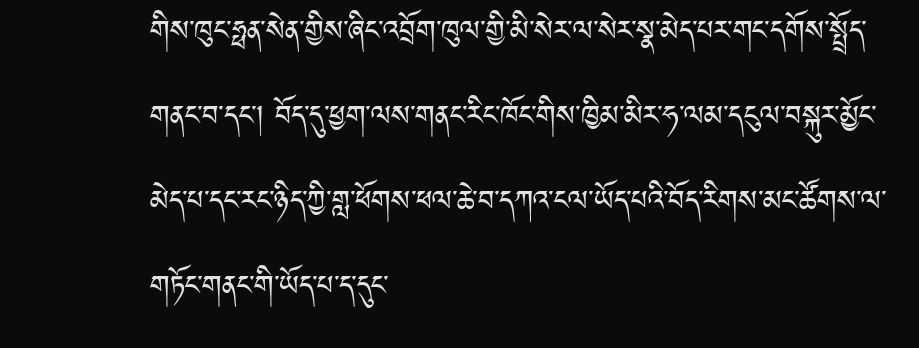གིས་ཁུང་ཧྥན་སེན་གྱིས་ཞིང་འབྲོག་ཁུལ་གྱི་མི་སེར་ལ་སེར་སྣ་མེད་པར་གང་དགོས་སྤྲོད་གནང་བ་དང་། བོད་དུ་ཕྱག་ལས་གནང་རིང་ཁོང་གིས་ཁྱིམ་མིར་ཧ་ལམ་དངུལ་བསྐུར་མྱོང་མེད་པ་དང་རང་ཉིད་ཀྱི་གླ་ཕོགས་ཕལ་ཆེ་བ་དཀའ་ངལ་ཡོད་པའི་བོད་རིགས་མང་ཚོགས་ལ་གཏོང་གནང་གི་ཡོད་པ་ད་དུང་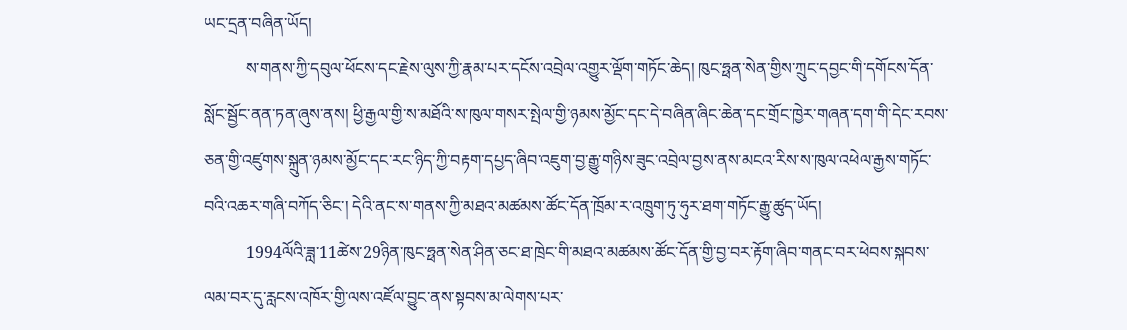ཡང་དྲན་བཞིན་ཡོད།
          ས་གནས་ཀྱི་དབུལ་ཕོངས་དང་རྗེས་ལུས་ཀྱི་རྣམ་པར་དངོས་འབྲེལ་འགྱུར་ལྡོག་གཏོང་ཆེད། ཁུང་ཧྥན་སེན་གྱིས་ཀྲུང་དབྱང་གི་དགོངས་དོན་སློང་སྦྱོང་ནན་ཏན་ཞུས་ནས། ཕྱི་རྒྱལ་གྱི་ས་མཐོའི་ས་ཁུལ་གསར་སྤེལ་གྱི་ཉམས་མྱོང་དང་དེ་བཞིན་ཞིང་ཆེན་དང་གྲོང་ཁྱེར་གཞན་དག་གི་དེང་རབས་ཅན་གྱི་འཛུགས་སྐྲུན་ཉམས་མྱོང་དང་རང་ཉིད་ཀྱི་བརྟག་དཔྱད་ཞིབ་འཇུག་བྱ་རྒྱུ་གཉིས་ཟུང་འབྲེལ་བྱས་ནས་མངའ་རིས་ས་ཁུལ་འཕེལ་རྒྱས་གཏོང་བའི་འཆར་གཞི་བཀོད་ཅིང་། དེའི་ནང་ས་གནས་ཀྱི་མཐའ་མཚམས་ཚོང་དོན་ཁྲོམ་ར་འཁྲུག་ཏུ་ཧུར་ཐག་གཏོང་རྒྱུ་ཚུད་ཡོད།
          1994ལོའི་ཟླ་11ཚེས་29ཉིན་ཁུང་ཧྥན་སེན་ཤིན་ཅང་ཐ་ཁྲེང་གི་མཐའ་མཚམས་ཚོང་དོན་གྱི་བྱ་བར་རྟོག་ཞིབ་གནང་བར་ཕེབས་སྐབས་ལམ་བར་དུ་རླངས་འཁོར་གྱི་ལས་འཛོལ་བྱུང་ནས་སྟབས་མ་ལེགས་པར་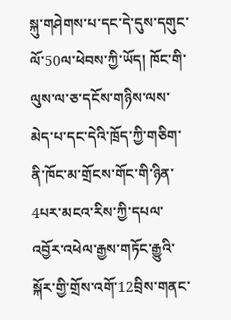སྐུ་གཤེགས་པ་དང་དེ་དུས་དགུང་ལོ་50ལ་ཕེབས་ཀྱི་ཡོད། ཁོང་གི་ལུས་ལ་ཅ་དངོས་གཉིས་ལས་མེད་པ་དང་དེའི་ཁྲོད་ཀྱི་གཅིག་ནི་ཁོང་མ་གྲོངས་གོང་གི་ཉིན་4པར་མངའ་རིས་ཀྱི་དཔལ་འབྱོར་འཕེལ་རྒྱས་གཏོང་རྒྱུའི་སྐོར་གྱི་གྲོས་འགོ་12བྲིས་གནང་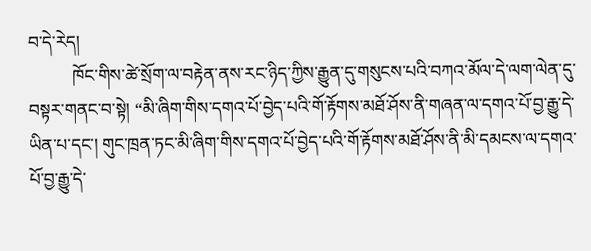བ་དེ་རེད།
          ཁོང་གིས་ཚེ་སྲོག་ལ་བརྟེན་ནས་རང་ཉིད་ཀྱིས་རྒྱུན་དུ་གསུངས་པའི་བཀའ་མོལ་དེ་ལག་ལེན་དུ་བསྟར་གནང་བ་སྟེ། “མི་ཞིག་གིས་དགའ་པོ་བྱེད་པའི་གོ་རྟོགས་མཐོ་ཤོས་ནི་གཞན་ལ་དགའ་པོ་བྱ་རྒྱུ་དེ་ཡིན་པ་དང་། གུང་ཁྲན་ཏང་མི་ཞིག་གིས་དགའ་པོ་བྱེད་པའི་གོ་རྟོགས་མཐོ་ཤོས་ནི་མི་དམངས་ལ་དགའ་པོ་བྱ་རྒྱུ་དེ་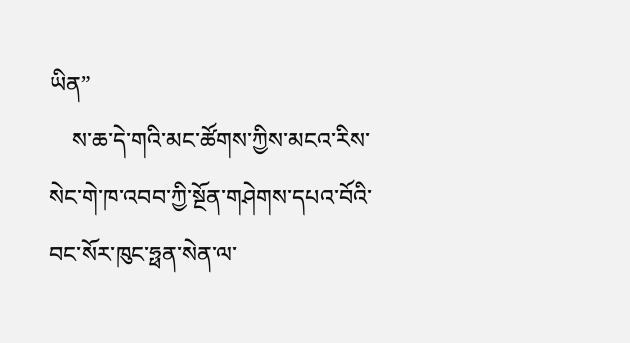ཡིན”
    ས་ཆ་དེ་གའི་མང་ཚོགས་ཀྱིས་མངའ་རིས་སེང་གེ་ཁ་འབབ་ཀྱི་སྔོན་གཤེགས་དཔའ་བོའི་བང་སོར་ཁུང་ཧྥན་སེན་ལ་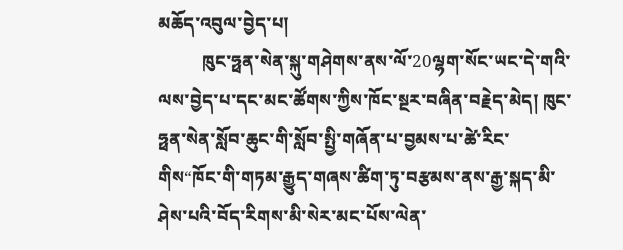མཆོད་འབུལ་བྱེད་པ།
          ཁུང་ཧྥན་སེན་སྐུ་གཤེགས་ནས་ལོ་20ལྷག་སོང་ཡང་དེ་གའི་ལས་བྱེད་པ་དང་མང་ཚོགས་ཀྱིས་ཁོང་སྔར་བཞིན་བརྗེད་མེད། ཁུང་ཧྥན་སེན་སློབ་ཆུང་གི་སློབ་སྤྱི་གཞོན་པ་བྱམས་པ་ཚེ་རིང་གིས“ཁོང་གི་གཏམ་རྒྱུད་གཞས་ཚིག་ཏུ་བརྩམས་ནས་རྒྱ་སྐད་མི་ཤེས་པའི་བོད་རིགས་མི་སེར་མང་པོས་ལེན་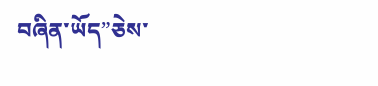བཞིན་ཡོད”ཅེས་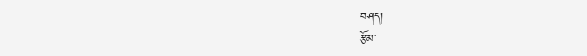བཤད།
རྩོམ་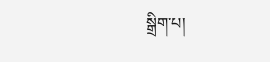སྒྲིག་པ།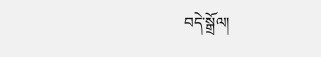བདེ་སྒྲོལ།